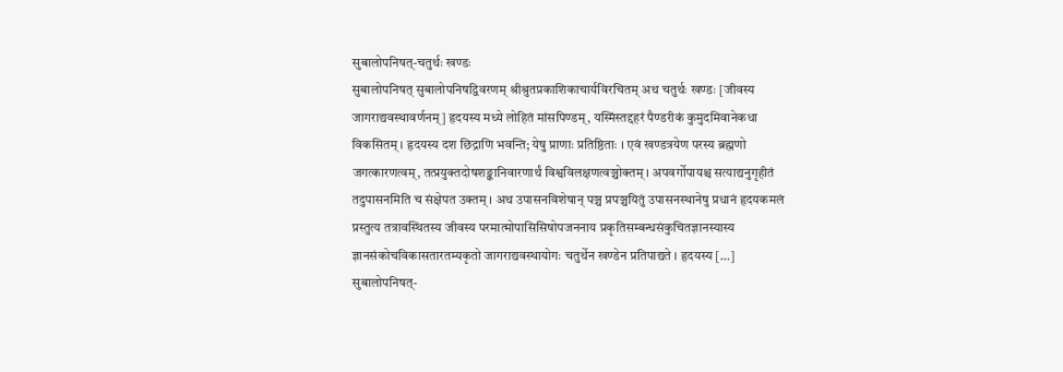सुबालोपनिषत्-चतुर्थः खण्डः
सुबालोपनिषत् सुबालोपनिषद्विवरणम् श्रीश्रुतप्रकाशिकाचार्यविरचितम् अथ चतुर्थः खण्डः [जीवस्य जागराद्यवस्थावर्णनम्] हृदयस्य मध्ये लोहितं मांसपिण्डम्, यस्मिंस्तद्दहरं पैण्डरीकं कुमुदमिवानेकधा विकसितम् । हृदयस्य दश छिद्राणि भवन्ति; येषु प्राणाः प्रतिष्ठिताः । एवं खण्डत्रयेण परस्य ब्रह्मणो जगत्कारणत्वम्, तत्प्रयुक्तदोषशङ्कानिवारणार्थं विश्वविलक्षणत्वञ्चोक्तम् । अपवर्गोपायश्च सत्याद्यनुगृहीतं तदुपासनमिति च संक्षेपत उक्तम् । अथ उपासनविशेषान् पञ्च प्रपञ्चयितुं उपासनस्थानेषु प्रधानं हृदयकमलं प्रस्तुत्य तत्रावस्थितस्य जीवस्य परमात्मोपासिसिषोपजननाय प्रकृतिसम्बन्धसंकुचितज्ञानस्यास्य ज्ञानसंकोचविकासतारतम्यकृतो जागराद्यवस्थायोगः चतुर्थेन खण्डेन प्रतिपाद्यते । हृदयस्य […]
सुबालोपनिषत्-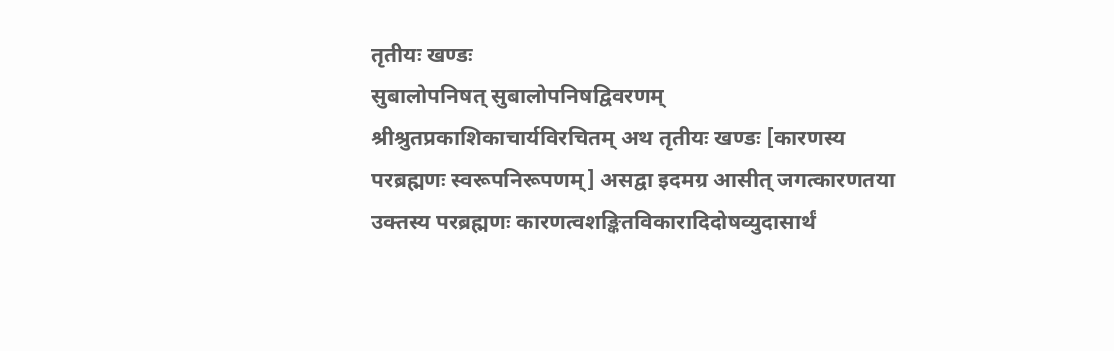तृतीयः खण्डः
सुबालोपनिषत् सुबालोपनिषद्विवरणम् श्रीश्रुतप्रकाशिकाचार्यविरचितम् अथ तृतीयः खण्डः [कारणस्य परब्रह्मणः स्वरूपनिरूपणम्] असद्वा इदमग्र आसीत् जगत्कारणतया उक्तस्य परब्रह्मणः कारणत्वशङ्कितविकारादिदोषव्युदासार्थं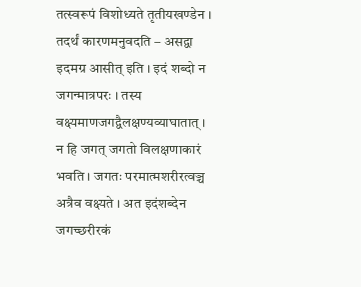तत्स्वरूपं विशोध्यते तृतीयखण्डेन । तदर्थं कारणमनुवदति – असद्वा इदमग्र आसीत् इति । इदं शब्दो न जगन्मात्रपरः । तस्य वक्ष्यमाणजगद्वैलक्षण्यव्याघातात् । न हि जगत् जगतो विलक्षणाकारं भवति । जगतः परमात्मशरीरत्वञ्च अत्रैव वक्ष्यते । अत इदंशब्देन जगच्छरीरकं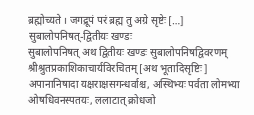ब्रह्मोच्यते । जगद्रूपं परं ब्रह्म तु अग्रे सृष्टेः […]
सुबालोपनिषत्-द्वितीयः खण्डः
सुबालोपनिषत् अथ द्वितीयः खण्डः सुबालोपनिषद्विवरणम् श्रीश्रुतप्रकाशिकाचार्यविरचितम् [अथ भूतादिसृष्टिः] अपानानिषादा यक्षराक्षसगन्धर्वाश्च, अस्थिभ्यः पर्वता लोमभ्या ओषधिवनस्पतयः, ललाटात् क्रोधजो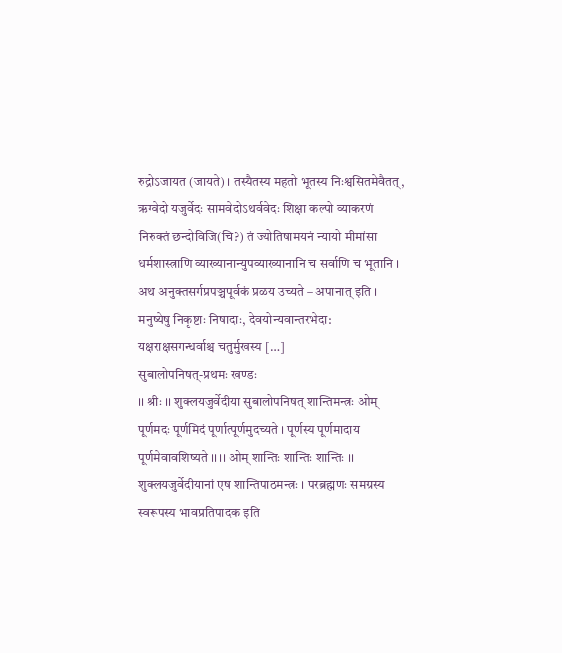रुद्रोऽजायत (जायते) । तस्यैतस्य महतो भूतस्य निःश्वसितमेवैतत्, ऋग्वेदो यजुर्वेदः सामवेदोऽथर्ववेदः शिक्षा कल्पो व्याकरणं निरुक्तं छन्दोविजि(चि?) तं ज्योतिषामयनं न्यायो मीमांसा धर्मशास्त्राणि व्याख्यानान्युपव्याख्यानानि च सर्वाणि च भूतानि । अथ अनुक्तसर्गप्रपञ्चपूर्वकं प्रळय उच्यते – अपानात् इति । मनुष्येषु निकृष्टाः निषादाः, देवयोन्यवान्तरभेदा: यक्षराक्षसगन्धर्वाश्च चतुर्मुखस्य […]
सुबालोपनिषत्-प्रथमः खण्डः
।। श्रीः ।। शुक्लयजुर्वेदीया सुबालोपनिषत् शान्तिमन्त्रः ओम् पूर्णमदः पूर्णमिदं पूर्णात्पूर्णमुदच्यते । पूर्णस्य पूर्णमादाय पूर्णमेवावशिष्यते ।। ।। ओम् शान्तिः शान्तिः शान्तिः ।। शुक्लयजुर्वेदीयानां एष शान्तिपाठमन्त्रः । परब्रह्मणः समग्रस्य स्वरूपस्य भावप्रतिपादक इति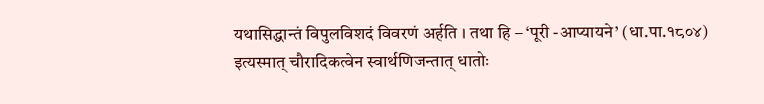यथासिद्धान्तं विपुलविशदं विवरणं अर्हति । तथा हि – ‘पूरी -आप्यायने’ (धा.पा.१८०४) इत्यस्मात् चौरादिकत्वेन स्वार्थणिजन्तात् धातोः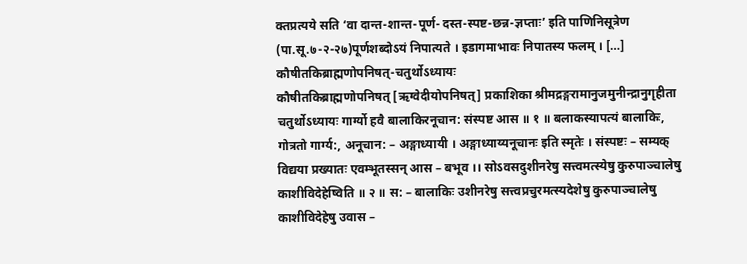क्तप्रत्यये सति ‘वा दान्त-शान्त-पूर्ण- दस्त-स्पष्ट-छन्न-ज्ञप्ताः’ इति पाणिनिसूत्रेण (पा.सू.७-२-२७)पूर्णशब्दोऽयं निपात्यते । इडागमाभावः निपातस्य फलम् । […]
कौषीतकिब्राह्मणोपनिषत्-चतुर्थोऽध्यायः
कौषीतकिब्राह्मणोपनिषत् [ऋग्वेदीयोपनिषत्] प्रकाशिका श्रीमद्रङ्गरामानुजमुनीन्द्रानुगृहीता चतुर्थोऽध्यायः गार्ग्यो हवै बालाकिरनूचान: संस्पष्ट आस ॥ १ ॥ बलाकस्यापत्यं बालाकिः, गोत्रतो गार्ग्य:, अनूचान: – अङ्गाध्यायी । अङ्गाध्याय्यनूचानः इति स्मृतेः । संस्पष्टः – सम्यक् विद्यया प्रख्यातः एवम्भूतस्सन् आस – बभूव ।। सोऽवसदुशीनरेषु सत्त्वमत्स्येषु कुरुपाञ्चालेषु काशीविदेहेष्विति ॥ २ ॥ स: – बालाकिः उशीनरेषु सत्त्वप्रचुरमत्स्यदेशेषु कुरुपाञ्चालेषु काशीविदेहेषु उवास –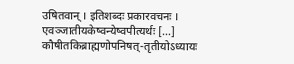उषितवान् । इतिशब्दः प्रकारवचनः । एवञ्जातीयकेष्वन्येष्वपीत्यर्थः […]
कौषीतकिब्राह्मणोपनिषत्-तृतीयोऽध्यायः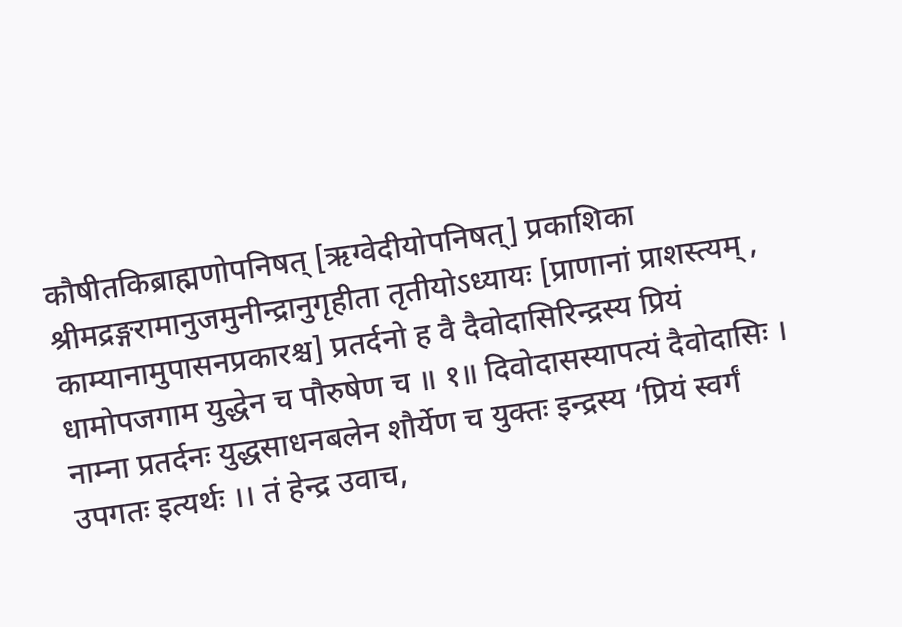कौषीतकिब्राह्मणोपनिषत् [ऋग्वेदीयोपनिषत्] प्रकाशिका श्रीमद्रङ्गरामानुजमुनीन्द्रानुगृहीता तृतीयोऽध्यायः [प्राणानां प्राशस्त्यम् , काम्यानामुपासनप्रकारश्च] प्रतर्दनो ह वै दैवोदासिरिन्द्रस्य प्रियं धामोपजगाम युद्धेन च पौरुषेण च ॥ १॥ दिवोदासस्यापत्यं दैवोदासिः । नाम्ना प्रतर्दनः युद्धसाधनबलेन शौर्येण च युक्तः इन्द्रस्य ‘प्रियं स्वर्गं उपगतः इत्यर्थः ।। तं हेन्द्र उवाच,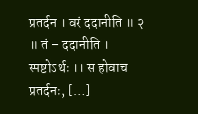प्रतर्दन । वरं ददानीति ॥ २ ॥ तं – ददानीति । स्पष्टोऽर्थः ।। स होवाच प्रतर्दनः, […]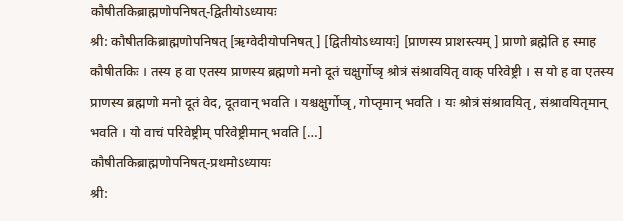कौषीतकिब्राह्मणोपनिषत्-द्वितीयोऽध्यायः
श्री: कौषीतकिब्राह्मणोपनिषत् [ऋग्वेदीयोपनिषत्] [द्वितीयोऽध्यायः] [प्राणस्य प्राशस्त्यम् ] प्राणो ब्रह्मेति ह स्माह कौषीतकिः । तस्य ह वा एतस्य प्राणस्य ब्रह्मणो मनो दूतं चक्षुर्गोप्त्रृ श्रोत्रं संश्रावयितृ वाक् परिवेष्ट्री । स यो ह वा एतस्य प्राणस्य ब्रह्मणो मनो दूतं वेद, दूतवान् भवति । यश्चक्षुर्गोप्त्रृ, गोप्तृमान् भवति । यः श्रोत्रं संश्रावयितृ, संश्रावयितृमान् भवति । यो वाचं परिवेष्ट्रीम् परिवेष्ट्रीमान् भवति […]
कौषीतकिब्राह्मणोपनिषत्-प्रथमोऽध्यायः
श्री: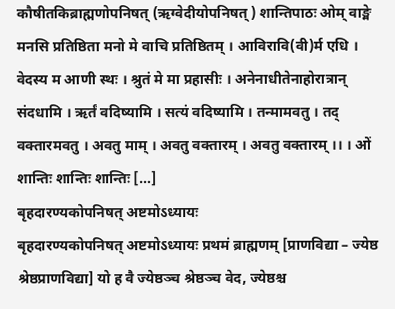कौषीतकिब्राह्मणोपनिषत् (ऋग्वेदीयोपनिषत् ) शान्तिपाठः ओम् वाङ्मे मनसि प्रतिष्ठिता मनो मे वाचि प्रतिष्ठितम् । आविरावि(वी)र्म एधि । वेदस्य म आणी स्थः । श्रुतं मे मा प्रहासीः । अनेनाधीतेनाहोरात्रान् संदधामि । ऋर्तं वदिष्यामि । सत्यं वदिष्यामि । तन्मामवतु । तद् वक्तारमवतु । अवतु माम् । अवतु वक्तारम् । अवतु वक्तारम् ।। । ओं शान्तिः शान्तिः शान्तिः […]
बृहदारण्यकोपनिषत् अष्टमोऽध्यायः
बृहदारण्यकोपनिषत् अष्टमोऽध्यायः प्रथमं ब्राह्मणम् [प्राणविद्या – ज्येष्ठ श्रेष्ठप्राणविद्या] यो ह वै ज्येष्ठञ्च श्रेष्ठञ्च वेद, ज्येष्ठश्च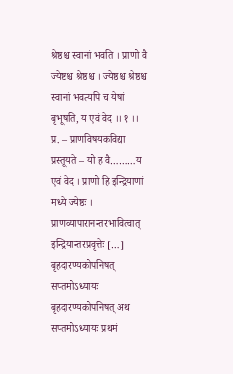श्रेष्ठश्च स्वानां भवति । प्राणो वै ज्येष्टश्च श्रेष्ठश्च । ज्येष्ठश्च श्रेष्ठश्च स्वानां भवत्यपि च येषां बृभूषति, य एवं वेद ।। १ ।। प्र. – प्राणविषयकविद्या प्रस्तूयते – यो ह वै………य एवं वेद । प्राणो हि इन्द्रियाणां मध्ये ज्येष्ठः । प्राणव्यापारानन्तरभावित्वात् इन्द्रियान्तरप्रवृत्तेः […]
बृहदारण्यकोपनिषत् सप्तमोऽध्यायः
बृहदारण्यकोपनिषत् अथ सप्तमोऽध्यायः प्रथमं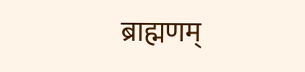ब्राह्मणम्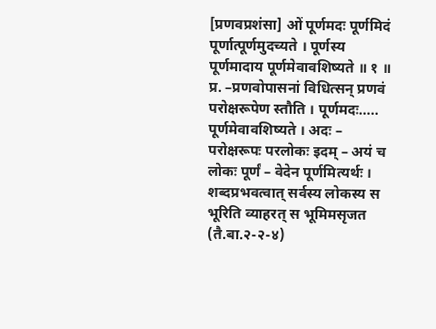[प्रणवप्रशंसा] ओं पूर्णमदः पूर्णमिदं पूर्णात्पूर्णमुदच्यते । पूर्णस्य पूर्णमादाय पूर्णमेवावशिष्यते ॥ १ ॥ प्र. –प्रणवोपासनां विधित्सन् प्रणवं परोक्षरूपेण स्तौति । पूर्णमदः….. पूर्णमेवावशिष्यते । अदः – परोक्षरूपः परलोकः इदम् – अयं च लोकः पूर्णं – वेदेन पूर्णमित्यर्थः । शब्दप्रभवत्वात् सर्वस्य लोकस्य स भूरिति व्याहरत् स भूमिमसृजत (तै.बा.२-२-४)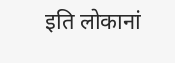इति लोकानां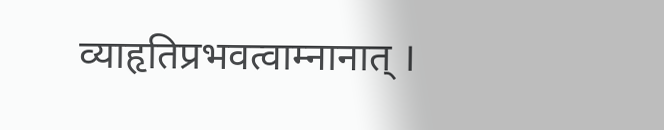व्याहृतिप्रभवत्वाम्नानात् ।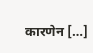कारणेन […]